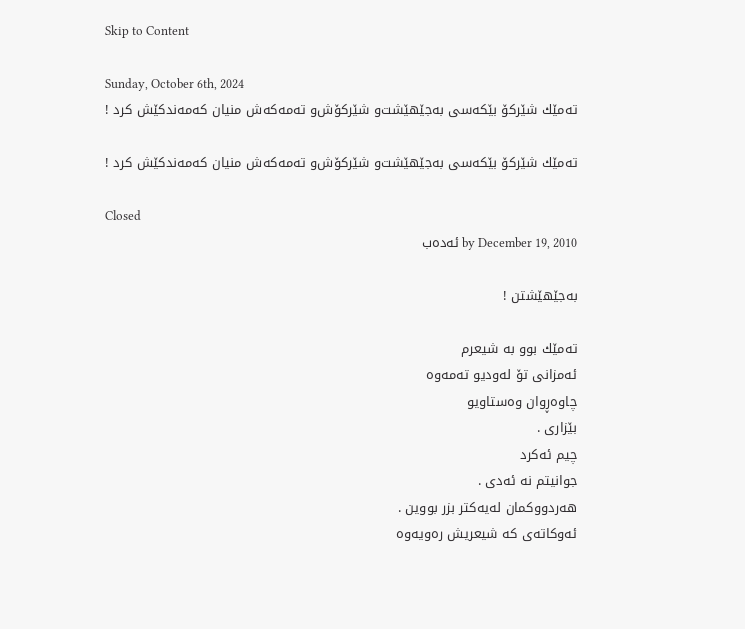Skip to Content

Sunday, October 6th, 2024
ته‌مێك شێركۆ بێكه‌سی به‌جێهێشت‌و شێركۆش‌و ته‌مه‌كه‌ش منیان كه‌مه‌ندكێش كرد !

ته‌مێك شێركۆ بێكه‌سی به‌جێهێشت‌و شێركۆش‌و ته‌مه‌كه‌ش منیان كه‌مه‌ندكێش كرد !

Closed
by December 19, 2010 ئەدەب

به‌جێهێشتن !

ته‌مێك بوو به‌ شیعرم
ئه‌مزانی تۆ له‌ودیو ته‌مه‌وه‌
چاوه‌ڕوان وه‌ستاویو
بێزاری .
چیم ئه‌كرد
جوانیتم نه‌ ئه‌دی .
هه‌ردووكمان له‌یه‌كتر بزر بووین .
ئه‌وكاته‌ی كه‌ شیعریش ره‌ویه‌وه‌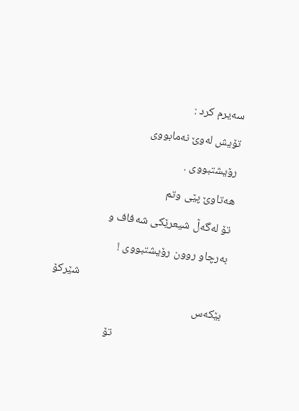سه‌یرم كرد :
تۆیش له‌وێ‌ نه‌مابووی
رۆیشتبووی .
هه‌تاوێ‌ پێی وتم
تۆ له‌گه‌ڵ شیعرێكی شه‌فاف و
به‌رچاو روون رۆیشتبووی !
                                                       شێركۆ بێكه‌س
                                        تۆ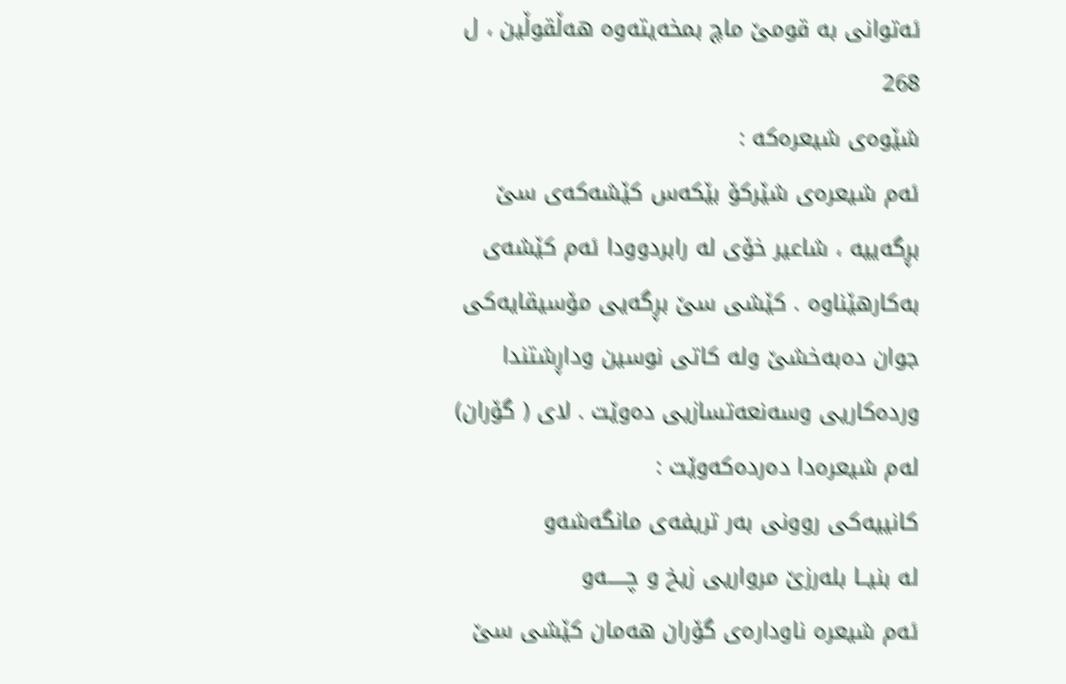ئه‌توانی به‌ قومێ‌ ماچ بمخه‌یته‌وه‌ هه‌ڵقوڵین ، ل 268
شێوه‌ی شیعره‌كه‌ :
ئه‌م شیعره‌ی شێركۆ بێكه‌س كێشه‌كه‌ی سێ‌ بڕگه‌ییه‌ ، شاعیر خۆی له‌ رابردوودا ئه‌م كێشه‌ی به‌كارهێناوه‌ . كێشی سێ‌ بڕگه‌یی مۆسیقایه‌كی جوان ده‌به‌خشێ‌ وله‌ كاتی نوسین وداڕشتندا ورده‌كاریی وسه‌نعه‌تسازیی ده‌وێت . لای ( گۆران) له‌م شیعره‌دا ده‌رده‌كه‌وێت :
كانییه‌كی روونی به‌ر تریفه‌ی مانگه‌شه‌و
له‌ بنیــا بله‌رزێ‌ مرواریی زیخ و چـــــه‌و
ئه‌م شیعره‌ ناوداره‌ی گۆران هه‌مان كێشی سێ‌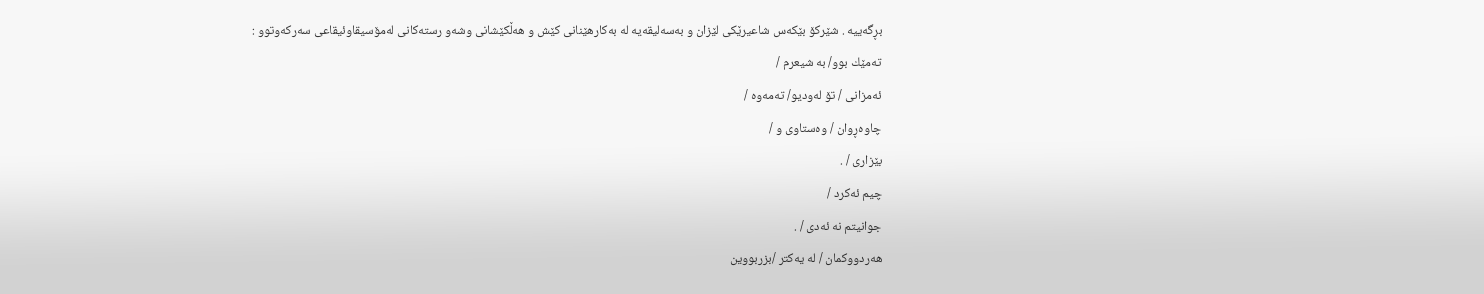بڕگه‌ییه‌ . شێركۆ بێكه‌س شاعیرێكی لێزان و به‌سه‌لیقه‌یه‌ له‌ به‌كارهێنانی كێش و هه‌ڵكێشانی وشه‌و رسته‌كانی له‌مۆسیقاوئیقاعی سه‌ركه‌وتوو :
ته‌مێك بوو/ به‌ شیعرم /
ئه‌مزانی / تۆ له‌ودیو/ ته‌مه‌وه‌ /
چاوه‌ڕوان / وه‌ستاوی و /
بێزاری / .
چیم ئه‌كرد /
جوانیتم نه‌ ئه‌دی / .
هه‌ردووكمان / له‌ یه‌كتر /بزربووین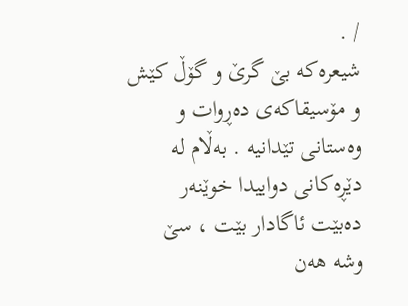/ .
شیعره‌كه‌ بێ‌ گرێ‌ و گۆڵ كێش و مۆسیقاكه‌ی ده‌ڕوات و وه‌ستانی تێدانیه‌ . به‌ڵام له‌ دێڕه‌كانی دواییدا خوێنه‌ر ده‌بێت ئاگادار بێت ، سێ‌ وشه‌ هه‌ن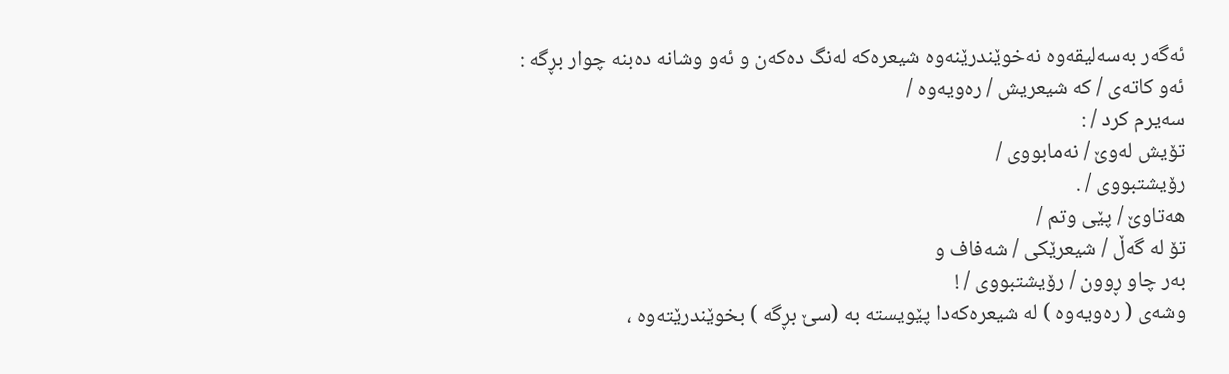ئه‌گه‌ر به‌سه‌لیقه‌وه‌ نه‌خوێندرێنه‌وه‌ شیعره‌كه‌ له‌نگ ده‌كه‌ن و ئه‌و وشانه‌ ده‌بنه‌ چوار بڕگه‌ :
ئه‌و كاته‌ی / كه‌ شیعریش / ره‌ویه‌وه‌ /
سه‌یرم كرد / :
تۆیش له‌وێ‌ / نه‌مابووی /
رۆیشتبووی / .
هه‌تاوێ‌ / پێی وتم /
تۆ له‌ گه‌ڵ / شیعرێكی / شه‌فاف و
به‌ر چاو ڕوون / رۆیشتبووی / !
وشه‌ی ( ره‌ویه‌وه‌ ) له‌ شیعره‌كه‌دا پێویسته‌ به‌ (سێ‌ بڕگه‌ ) بخوێندرێته‌وه‌ ،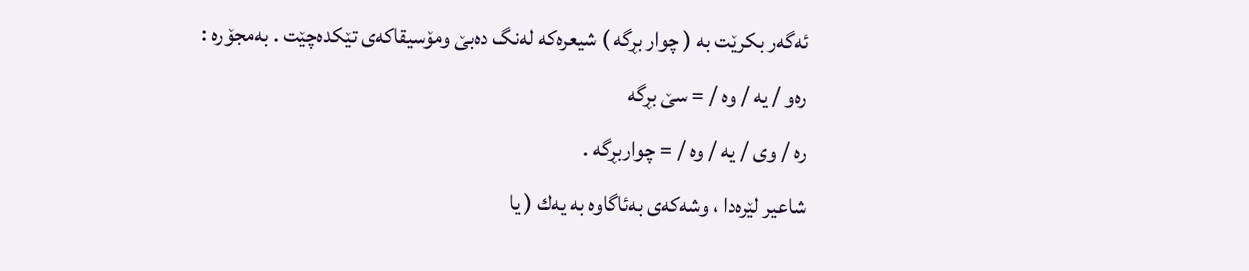ئه‌گه‌ر بكرێت به‌ ( چوار بڕگه‌ ) شیعره‌كه‌ له‌نگ ده‌بێ‌ ومۆسیقاكه‌ی تێكده‌چێت . به‌مجۆره‌ :
ره‌و / یه‌ / وه‌ / = سێ‌ بڕگه‌
ره‌ / وی / یه‌ / وه‌ / = چواربڕگه‌ .
شاعیر لێره‌دا ، وشه‌كه‌ی به‌ئاگاوه‌ به‌ یه‌ك ( یا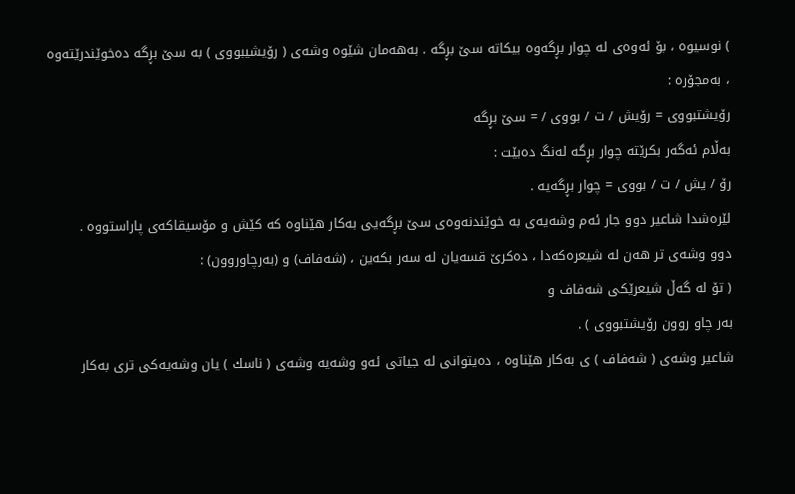) نوسیوه‌ ، بۆ ئه‌وه‌ی له‌ چوار بڕگه‌وه‌ بیكاته‌ سێ‌ بڕگه‌ . به‌هه‌مان شێوه‌ وشه‌ی ( رۆیشیبووی ) به‌ سێ‌ بڕگه‌ ده‌خوێندرێته‌وه‌ ، به‌مجۆره‌ :
رۆیشتبووی = رۆیش / ت / بووی / = سێ‌ بڕگه‌
به‌ڵام ئه‌گه‌ر بكرێته‌ چوار بڕگه‌ له‌نگ ده‌بێت :
رۆ / یش / ت / بووی = چوار بڕگه‌یه‌ .
لێره‌شدا شاعیر دوو جار ئه‌م وشه‌یه‌ی به‌ خوێندنه‌وه‌ی سێ‌ بڕگه‌یی به‌كار هێناوه‌ كه‌ كێش و مۆسیقاكه‌ی پاراستووه‌ .
دوو وشه‌ی تر هه‌ن له‌ شیعره‌كه‌دا ، ده‌كرێ‌ قسه‌یان له‌ سه‌ر بكه‌ین ، (شه‌فاف) و (به‌رچاوروون) :
( تۆ له‌ گه‌ڵ شیعرێكی شه‌فاف و
به‌ر چاو روون رۆیشتبووی ) .
شاعیر وشه‌ی ( شه‌فاف ) ی به‌كار هێناوه‌ ، ده‌یتوانی له‌ جیاتی ئه‌و وشه‌یه‌ وشه‌ی ( ناسك ) یان وشه‌یه‌كی تری به‌كار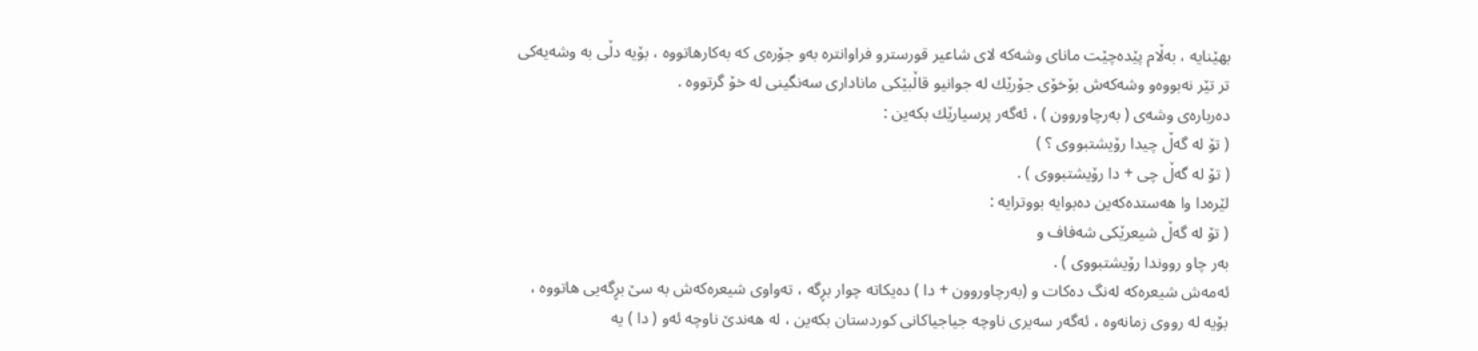بهێنایه‌ ، به‌ڵام پێده‌چێت مانای وشه‌كه‌ لای شاعیر قورسترو فراوانتره‌ به‌و جۆره‌ی كه‌ به‌كارهاتووه‌ ، بۆیه‌ دڵی به‌ وشه‌یه‌كی تر تێر نه‌بووه‌و وشه‌كه‌ش بۆخۆی جۆرێك له‌ جوانیو قاڵبێكی ماناداری سه‌نگینی له‌ خۆ گرتووه‌ .
ده‌رباره‌ی وشه‌ی ( به‌رچاوروون ) ، ئه‌گه‌ر پرسیارێك بكه‌ین :
( تۆ له‌ گه‌ڵ چیدا رۆیشتبووی ؟ )
( تۆ له‌ گه‌ڵ چی + دا رۆیشتبووی ) .
لێره‌دا وا هه‌ستده‌كه‌ین ده‌بوایه‌ بووترایه‌ :
( تۆ له‌ گه‌ڵ شیعرێكی شه‌فاف و
به‌ر چاو رووندا رۆیشتبووی ) .
ئه‌مه‌ش شیعره‌كه‌ له‌نگ ده‌كات و (به‌رچاوروون + دا ) ده‌یكاته‌ چوار بڕگه‌ ، ته‌واوی شیعره‌كه‌ش به‌ سێ‌ بڕگه‌یی هاتووه‌ ، بۆیه‌ له‌ رووی زمانه‌وه‌ ، ئه‌گه‌ر سه‌یری ناوچه‌ جیاجیاكانی كوردستان بكه‌ین ، له‌ هه‌ندێ‌ ناوچه‌ ئه‌و ( دا ) یه‌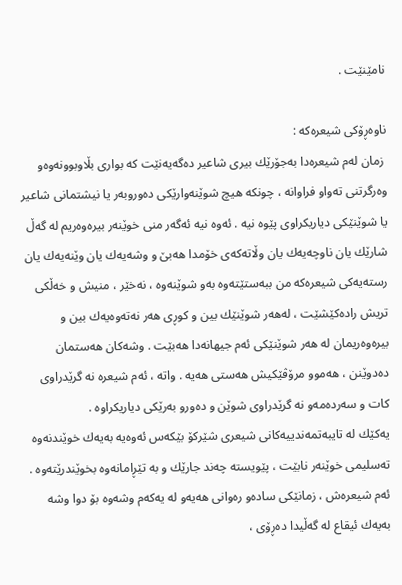نامێنێت .

ناوه‌ڕۆكی شیعره‌كه‌ :
 زمان له‌م شیعره‌دا به‌جۆرێك بیری شاعیر ده‌گه‌یه‌نێت كه‌ بواری بڵاوبوونه‌وه‌و وه‌رگرتنی ته‌واو فراوانه‌ ، چونكه‌ هیچ شوێنه‌وارێكی ده‌وروبه‌ر یا نیشتمانی شاعیر یا شوێنێكی دیاریكراوی پێوه‌ نیه‌ . ئه‌وه‌ نیه‌ ئه‌گه‌ر منی خوێنه‌ر بیره‌وه‌ریم له‌ گه‌ڵ شارێك یان ناوچه‌یه‌ك یان وڵاته‌كه‌ی خۆمدا هه‌بێ و وشه‌یه‌ك یان وێنه‌یه‌ك یان رسته‌یه‌كی شیعره‌كه‌ من ببه‌ستێته‌وه‌ به‌و شوێنه‌وه‌ ، نه‌خێر ، منیش و خه‌ڵكی تریش راده‌كێشێت ، له‌هه‌ر شوێنێك بین و كوڕی هه‌ر نه‌ته‌وه‌یه‌ك بین و بیره‌وه‌ریمان له‌ هه‌ر شوێنێكی ئه‌م جیهانه‌دا هه‌بێت . وشه‌كان هه‌ستمان ده‌دوێنن ، هه‌موو مرۆڤێكیش هه‌ستی هه‌یه‌ . واته‌ ، ئه‌م شیعره‌ نه‌ گرێدراوی كات و سه‌رده‌مه‌و نه‌ گرێدراوی شوێن و ده‌ورو به‌رێكی دیاریكراوه‌ .
یه‌كێك له‌ تایبه‌تمه‌ندییه‌كانی شیعری شێركۆ بێكه‌س ئه‌وه‌یه‌ به‌یه‌ك خوێندنه‌وه‌ ته‌سلیمی خوێنه‌ر نابێت ، پێویسته‌ چه‌ند جارێك و به‌ تێڕامانه‌وه‌ بخوێندرێته‌وه‌ . ئه‌م شیعره‌ش ، زمانێكی ساده‌و ره‌وانی هه‌یه‌و له‌ یه‌كه‌م وشه‌وه‌ بۆ دوا وشه‌ به‌یه‌ك ئیقاع له‌ گه‌ڵیدا ده‌ڕۆی ،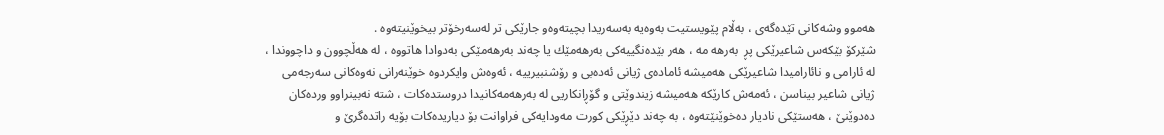هه‌موو وشه‌كانی تێده‌گه‌ی ، به‌ڵام پێویستیت به‌وه‌یه‌ به‌سه‌ریدا بچیته‌وه‌و جارێكی تر له‌سه‌رخۆتر بیخوێنیته‌وه‌ .
شێركۆ بێكه‌س شاعیرێكی پڕ  به‌رهه‌ مه‌ ، هه‌ر بێده‌نگییه‌كی به‌رهه‌مێك یا چه‌ند به‌رهه‌مێكی به‌دوادا هاتووه‌ ، له‌ هه‌ڵچوون و داچووندا ، له‌ ئارامی و نائارامیدا شاعیرێكی هه‌میشه‌ ئاماده‌ی ژیانی ئه‌ده‌بی و رۆشنبیرییه‌ ، ئه‌وه‌ش وایكردوه‌ خوێنه‌رانی نه‌وه‌كانی سه‌رجه‌می ژیانی شاعیر بیناسن ، ئه‌مه‌ش كارێكه‌ هه‌میشه‌ زیندوێتی و گۆڕانكاریی له‌ به‌رهه‌مه‌كانیدا دروستده‌كات ، شته‌ نه‌بینراوو ورده‌كان ده‌دوێنێ‌ ، هه‌ستێكی نادیار ده‌خوێنێته‌وه‌ ، به‌ چه‌ند دێڕێكی كورت مه‌ودایه‌كی فراوانت بۆ دیاریده‌كات بۆیه‌ راتده‌گرێ‌ و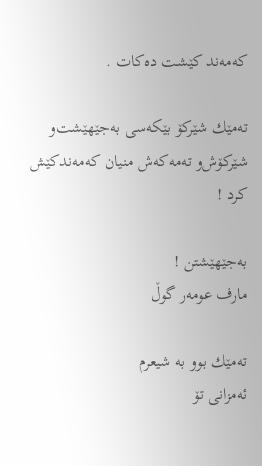كه‌مه‌ند كێشت ده‌كات .

ته‌مێك شێركۆ بێكه‌سی به‌جێهێشت‌و شێركۆش‌و ته‌مه‌كه‌ش منیان كه‌مه‌ندكێش كرد !

به‌جێهێشتن !                                                                                                           مارف عومه‌ر گوڵ

ته‌مێك بوو به‌ شیعرم
ئه‌مزانی تۆ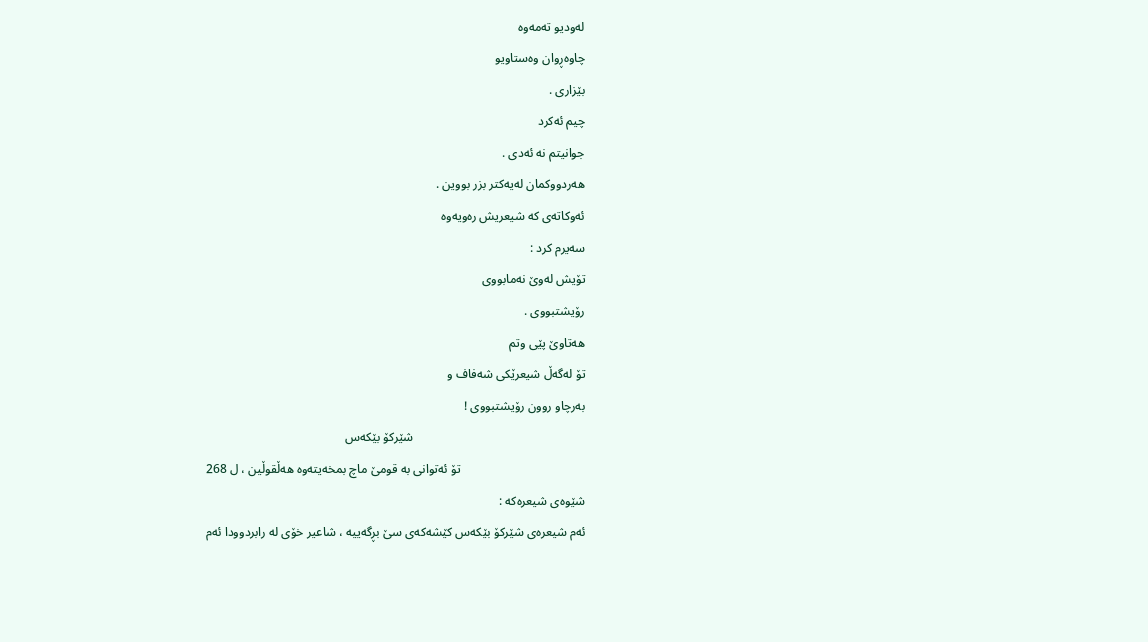له‌ودیو ته‌مه‌وه‌
چاوه‌ڕوان وه‌ستاویو
بێزاری .
چیم ئه‌كرد
جوانیتم نه‌ ئه‌دی .
هه‌ردووكمان له‌یه‌كتر بزر بووین .
ئه‌وكاته‌ی كه‌ شیعریش ره‌ویه‌وه‌
سه‌یرم كرد :
تۆیش له‌وێ‌ نه‌مابووی
رۆیشتبووی .
هه‌تاوێ‌ پێی وتم
تۆ له‌گه‌ڵ شیعرێكی شه‌فاف و
به‌رچاو روون رۆیشتبووی !
                                                       شێركۆ بێكه‌س
                                        تۆ ئه‌توانی به‌ قومێ‌ ماچ بمخه‌یته‌وه‌ هه‌ڵقوڵین ، ل 268
شێوه‌ی شیعره‌كه‌ :
ئه‌م شیعره‌ی شێركۆ بێكه‌س كێشه‌كه‌ی سێ‌ بڕگه‌ییه‌ ، شاعیر خۆی له‌ رابردوودا ئه‌م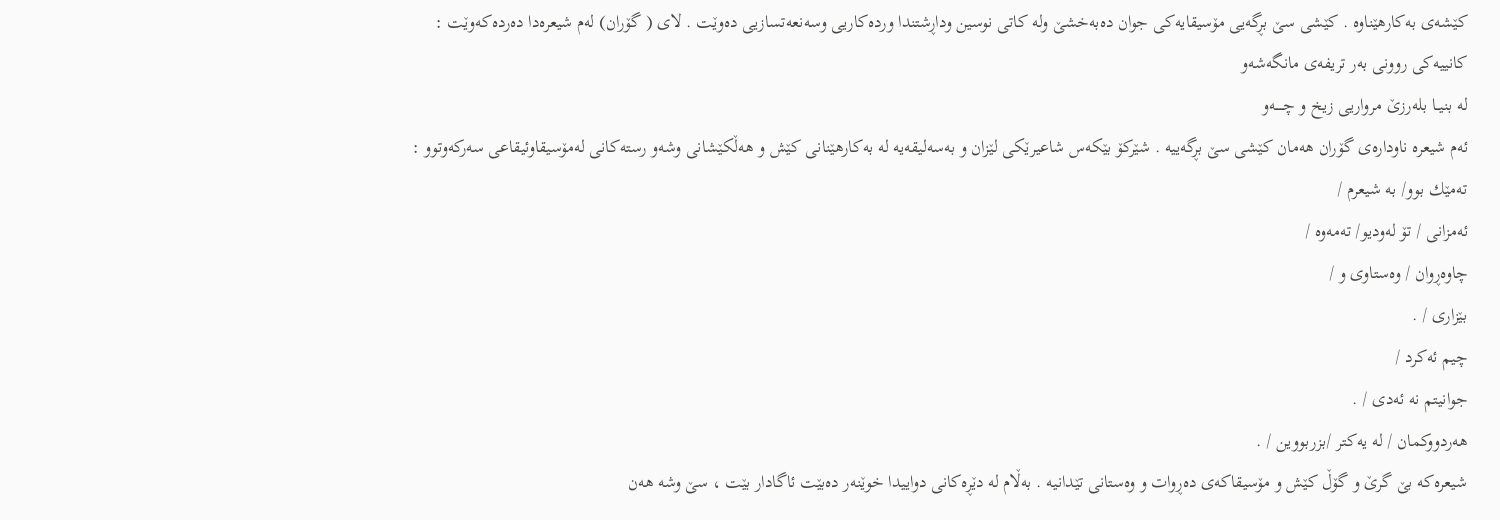كێشه‌ی به‌كارهێناوه‌ . كێشی سێ‌ بڕگه‌یی مۆسیقایه‌كی جوان ده‌به‌خشێ‌ وله‌ كاتی نوسین وداڕشتندا ورده‌كاریی وسه‌نعه‌تسازیی ده‌وێت . لای ( گۆران) له‌م شیعره‌دا ده‌رده‌كه‌وێت :
كانییه‌كی روونی به‌ر تریفه‌ی مانگه‌شه‌و
له‌ بنیــا بله‌رزێ‌ مرواریی زیخ و چـــــه‌و
ئه‌م شیعره‌ ناوداره‌ی گۆران هه‌مان كێشی سێ‌ بڕگه‌ییه‌ . شێركۆ بێكه‌س شاعیرێكی لێزان و به‌سه‌لیقه‌یه‌ له‌ به‌كارهێنانی كێش و هه‌ڵكێشانی وشه‌و رسته‌كانی له‌مۆسیقاوئیقاعی سه‌ركه‌وتوو :
ته‌مێك بوو/ به‌ شیعرم /
ئه‌مزانی / تۆ له‌ودیو/ ته‌مه‌وه‌ /
چاوه‌ڕوان / وه‌ستاوی و /
بێزاری / .
چیم ئه‌كرد /
جوانیتم نه‌ ئه‌دی / .
هه‌ردووكمان / له‌ یه‌كتر /بزربووین / .
شیعره‌كه‌ بێ‌ گرێ‌ و گۆڵ كێش و مۆسیقاكه‌ی ده‌ڕوات و وه‌ستانی تێدانیه‌ . به‌ڵام له‌ دێڕه‌كانی دواییدا خوێنه‌ر ده‌بێت ئاگادار بێت ، سێ‌ وشه‌ هه‌ن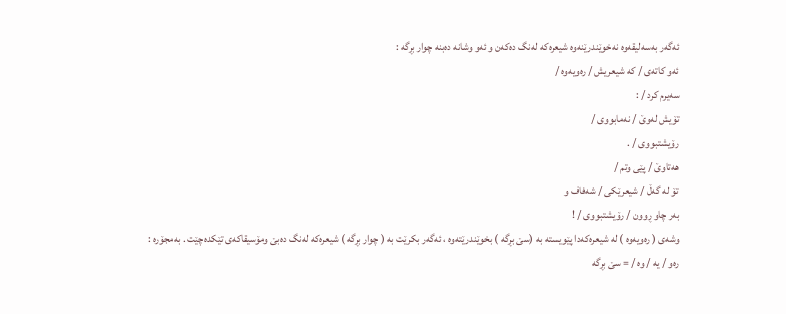ئه‌گه‌ر به‌سه‌لیقه‌وه‌ نه‌خوێندرێنه‌وه‌ شیعره‌كه‌ له‌نگ ده‌كه‌ن و ئه‌و وشانه‌ ده‌بنه‌ چوار بڕگه‌ :
ئه‌و كاته‌ی / كه‌ شیعریش / ره‌ویه‌وه‌ /
سه‌یرم كرد / :
تۆیش له‌وێ‌ / نه‌مابووی /
رۆیشتبووی / .
هه‌تاوێ‌ / پێی وتم /
تۆ له‌ گه‌ڵ / شیعرێكی / شه‌فاف و
به‌ر چاو ڕوون / رۆیشتبووی / !
وشه‌ی ( ره‌ویه‌وه‌ ) له‌ شیعره‌كه‌دا پێویسته‌ به‌ (سێ‌ بڕگه‌ ) بخوێندرێته‌وه‌ ، ئه‌گه‌ر بكرێت به‌ ( چوار بڕگه‌ ) شیعره‌كه‌ له‌نگ ده‌بێ‌ ومۆسیقاكه‌ی تێكده‌چێت . به‌مجۆره‌ :
ره‌و / یه‌ / وه‌ / = سێ‌ بڕگه‌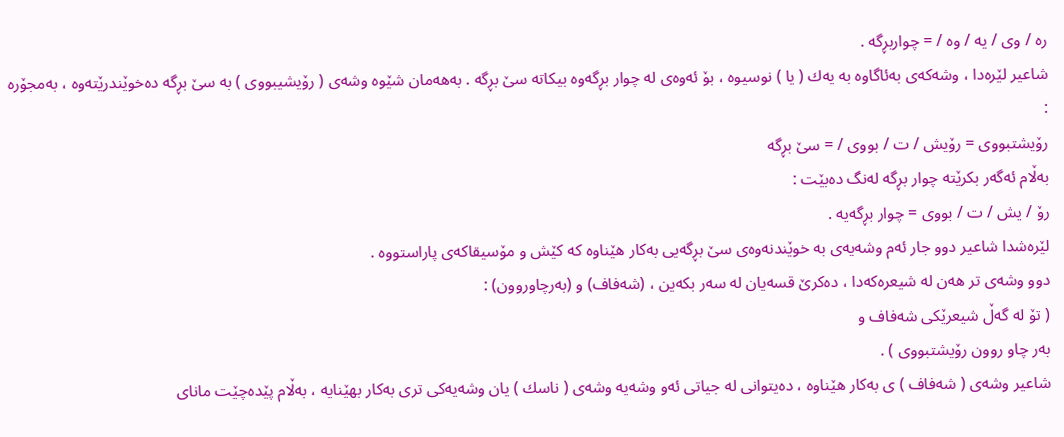ره‌ / وی / یه‌ / وه‌ / = چواربڕگه‌ .
شاعیر لێره‌دا ، وشه‌كه‌ی به‌ئاگاوه‌ به‌ یه‌ك ( یا ) نوسیوه‌ ، بۆ ئه‌وه‌ی له‌ چوار بڕگه‌وه‌ بیكاته‌ سێ‌ بڕگه‌ . به‌هه‌مان شێوه‌ وشه‌ی ( رۆیشیبووی ) به‌ سێ‌ بڕگه‌ ده‌خوێندرێته‌وه‌ ، به‌مجۆره‌ :
رۆیشتبووی = رۆیش / ت / بووی / = سێ‌ بڕگه‌
به‌ڵام ئه‌گه‌ر بكرێته‌ چوار بڕگه‌ له‌نگ ده‌بێت :
رۆ / یش / ت / بووی = چوار بڕگه‌یه‌ .
لێره‌شدا شاعیر دوو جار ئه‌م وشه‌یه‌ی به‌ خوێندنه‌وه‌ی سێ‌ بڕگه‌یی به‌كار هێناوه‌ كه‌ كێش و مۆسیقاكه‌ی پاراستووه‌ .
دوو وشه‌ی تر هه‌ن له‌ شیعره‌كه‌دا ، ده‌كرێ‌ قسه‌یان له‌ سه‌ر بكه‌ین ، (شه‌فاف) و (به‌رچاوروون) :
( تۆ له‌ گه‌ڵ شیعرێكی شه‌فاف و
به‌ر چاو روون رۆیشتبووی ) .
شاعیر وشه‌ی ( شه‌فاف ) ی به‌كار هێناوه‌ ، ده‌یتوانی له‌ جیاتی ئه‌و وشه‌یه‌ وشه‌ی ( ناسك ) یان وشه‌یه‌كی تری به‌كار بهێنایه‌ ، به‌ڵام پێده‌چێت مانای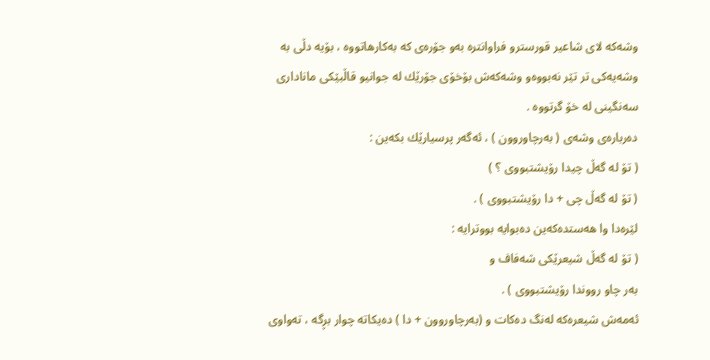وشه‌كه‌ لای شاعیر قورسترو فراوانتره‌ به‌و جۆره‌ی كه‌ به‌كارهاتووه‌ ، بۆیه‌ دڵی به‌ وشه‌یه‌كی تر تێر نه‌بووه‌و وشه‌كه‌ش بۆخۆی جۆرێك له‌ جوانیو قاڵبێكی ماناداری سه‌نگینی له‌ خۆ گرتووه‌ .
ده‌رباره‌ی وشه‌ی ( به‌رچاوروون ) ، ئه‌گه‌ر پرسیارێك بكه‌ین :
( تۆ له‌ گه‌ڵ چیدا رۆیشتبووی ؟ )
( تۆ له‌ گه‌ڵ چی + دا رۆیشتبووی ) .
لێره‌دا وا هه‌ستده‌كه‌ین ده‌بوایه‌ بووترایه‌ :
( تۆ له‌ گه‌ڵ شیعرێكی شه‌فاف و
به‌ر چاو رووندا رۆیشتبووی ) .
ئه‌مه‌ش شیعره‌كه‌ له‌نگ ده‌كات و (به‌رچاوروون + دا ) ده‌یكاته‌ چوار بڕگه‌ ، ته‌واوی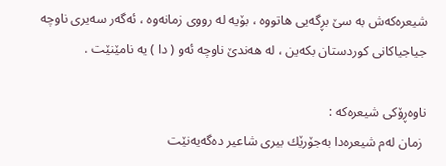شیعره‌كه‌ش به‌ سێ‌ بڕگه‌یی هاتووه‌ ، بۆیه‌ له‌ رووی زمانه‌وه‌ ، ئه‌گه‌ر سه‌یری ناوچه‌ جیاجیاكانی كوردستان بكه‌ین ، له‌ هه‌ندێ‌ ناوچه‌ ئه‌و ( دا ) یه‌ نامێنێت .

ناوه‌ڕۆكی شیعره‌كه‌ :
 زمان له‌م شیعره‌دا به‌جۆرێك بیری شاعیر ده‌گه‌یه‌نێت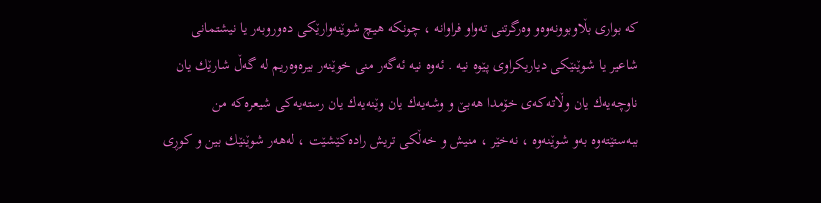كه‌ بواری بڵاوبوونه‌وه‌و وه‌رگرتنی ته‌واو فراوانه‌ ، چونكه‌ هیچ شوێنه‌وارێكی ده‌وروبه‌ر یا نیشتمانی شاعیر یا شوێنێكی دیاریكراوی پێوه‌ نیه‌ . ئه‌وه‌ نیه‌ ئه‌گه‌ر منی خوێنه‌ر بیره‌وه‌ریم له‌ گه‌ڵ شارێك یان ناوچه‌یه‌ك یان وڵاته‌كه‌ی خۆمدا هه‌بێ و وشه‌یه‌ك یان وێنه‌یه‌ك یان رسته‌یه‌كی شیعره‌كه‌ من ببه‌ستێته‌وه‌ به‌و شوێنه‌وه‌ ، نه‌خێر ، منیش و خه‌ڵكی تریش راده‌كێشێت ، له‌هه‌ر شوێنێك بین و كوڕی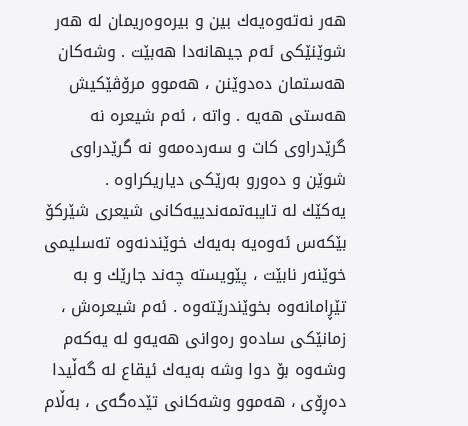هه‌ر نه‌ته‌وه‌یه‌ك بین و بیره‌وه‌ریمان له‌ هه‌ر شوێنێكی ئه‌م جیهانه‌دا هه‌بێت . وشه‌كان هه‌ستمان ده‌دوێنن ، هه‌موو مرۆڤێكیش هه‌ستی هه‌یه‌ . واته‌ ، ئه‌م شیعره‌ نه‌ گرێدراوی كات و سه‌رده‌مه‌و نه‌ گرێدراوی شوێن و ده‌ورو به‌رێكی دیاریكراوه‌ .
یه‌كێك له‌ تایبه‌تمه‌ندییه‌كانی شیعری شێركۆ بێكه‌س ئه‌وه‌یه‌ به‌یه‌ك خوێندنه‌وه‌ ته‌سلیمی خوێنه‌ر نابێت ، پێویسته‌ چه‌ند جارێك و به‌ تێڕامانه‌وه‌ بخوێندرێته‌وه‌ . ئه‌م شیعره‌ش ، زمانێكی ساده‌و ره‌وانی هه‌یه‌و له‌ یه‌كه‌م وشه‌وه‌ بۆ دوا وشه‌ به‌یه‌ك ئیقاع له‌ گه‌ڵیدا ده‌ڕۆی ، هه‌موو وشه‌كانی تێده‌گه‌ی ، به‌ڵام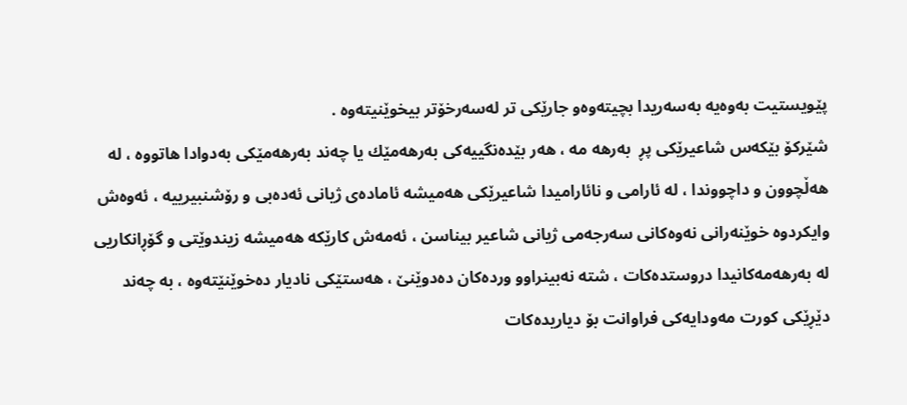پێویستیت به‌وه‌یه‌ به‌سه‌ریدا بچیته‌وه‌و جارێكی تر له‌سه‌رخۆتر بیخوێنیته‌وه‌ .
شێركۆ بێكه‌س شاعیرێكی پڕ  به‌رهه‌ مه‌ ، هه‌ر بێده‌نگییه‌كی به‌رهه‌مێك یا چه‌ند به‌رهه‌مێكی به‌دوادا هاتووه‌ ، له‌ هه‌ڵچوون و داچووندا ، له‌ ئارامی و نائارامیدا شاعیرێكی هه‌میشه‌ ئاماده‌ی ژیانی ئه‌ده‌بی و رۆشنبیرییه‌ ، ئه‌وه‌ش وایكردوه‌ خوێنه‌رانی نه‌وه‌كانی سه‌رجه‌می ژیانی شاعیر بیناسن ، ئه‌مه‌ش كارێكه‌ هه‌میشه‌ زیندوێتی و گۆڕانكاریی له‌ به‌رهه‌مه‌كانیدا دروستده‌كات ، شته‌ نه‌بینراوو ورده‌كان ده‌دوێنێ‌ ، هه‌ستێكی نادیار ده‌خوێنێته‌وه‌ ، به‌ چه‌ند دێڕێكی كورت مه‌ودایه‌كی فراوانت بۆ دیاریده‌كات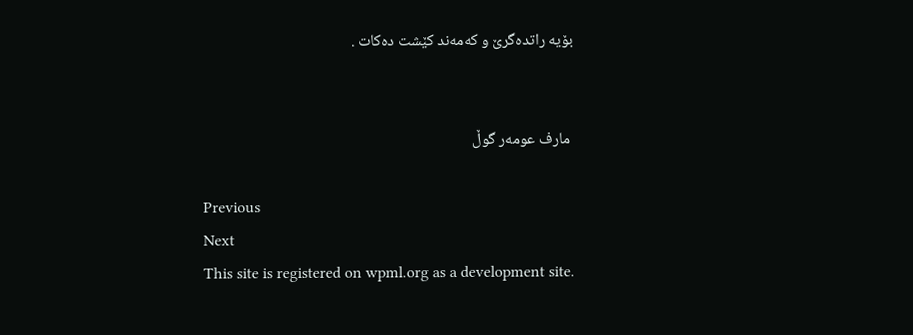بۆیه‌ راتده‌گرێ‌ و كه‌مه‌ند كێشت ده‌كات .


 مارف عومه‌ر گوڵ

Previous
Next
This site is registered on wpml.org as a development site.